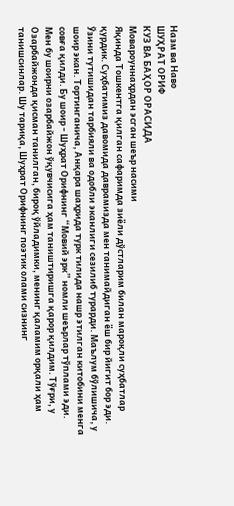Назм ва Наво
ШУҲРАТ ОРИФ
КУЗ ВА БАҲОР ОРАСИДА
Мовароуннаҳрдан эсган шеър насими
Яқинда Тошкентга қилган сафаримда зиёли дўстларим билан мароқли суҳбатлар қурдик. Суҳбатимиз давомида даврамизда мен танимайдиган ёш бир йигит бор эди. Ўзини тутишидан тарбияли ва одобли эканлиги сезилиб турарди. Маълум бўлишича, у шоир экан. Тортинганича, Анқара шаҳрида турк тилида нашр этилган китобини менга совға қилди. Бу шоир - Шуҳрат Орифнинг “Мовий эрк” номли шеърлар тўплами эди.
Мен бу шоирни озарбайжон ўқувчисига ҳам таништиришга қарор қилдим. Тўғри, у Озарбайжонда қисман танилган, бироқ ўйладимки, менинг қаламим орқали ҳам танишсинлар. Шу тариқа, Шуҳрат Орифнинг поэтик олами сизнинг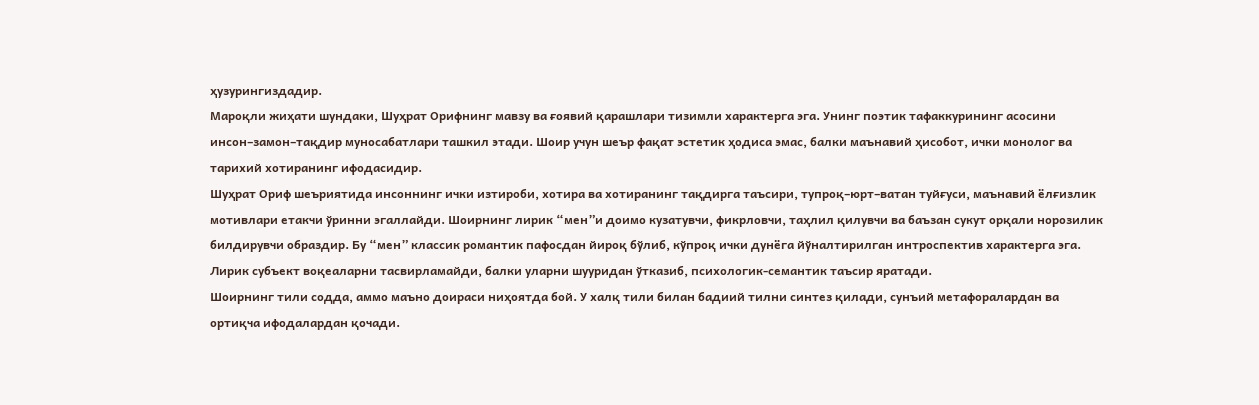ҳузурингиздадир.
Мароқли жиҳати шундаки, Шуҳрат Орифнинг мавзу ва ғоявий қарашлари тизимли характерга эга. Унинг поэтик тафаккурининг асосини инсон–замон–тақдир муносабатлари ташкил этади. Шоир учун шеър фақат эстетик ҳодиса эмас, балки маънавий ҳисобот, ички монолог ва тарихий хотиранинг ифодасидир.
Шуҳрат Ориф шеъриятида инсоннинг ички изтироби, хотира ва хотиранинг тақдирга таъсири, тупроқ–юрт–ватан туйғуси, маънавий ёлғизлик мотивлари етакчи ўринни эгаллайди. Шоирнинг лирик “мен”и доимо кузатувчи, фикрловчи, таҳлил қилувчи ва баъзан сукут орқали норозилик билдирувчи образдир. Бу “мен” классик романтик пафосдан йироқ бўлиб, кўпроқ ички дунёга йўналтирилган интроспектив характерга эга. Лирик субъект воқеаларни тасвирламайди, балки уларни шууридан ўтказиб, психологик-семантик таъсир яратади.
Шоирнинг тили содда, аммо маъно доираси ниҳоятда бой. У халқ тили билан бадиий тилни синтез қилади, сунъий метафоралардан ва ортиқча ифодалардан қочади.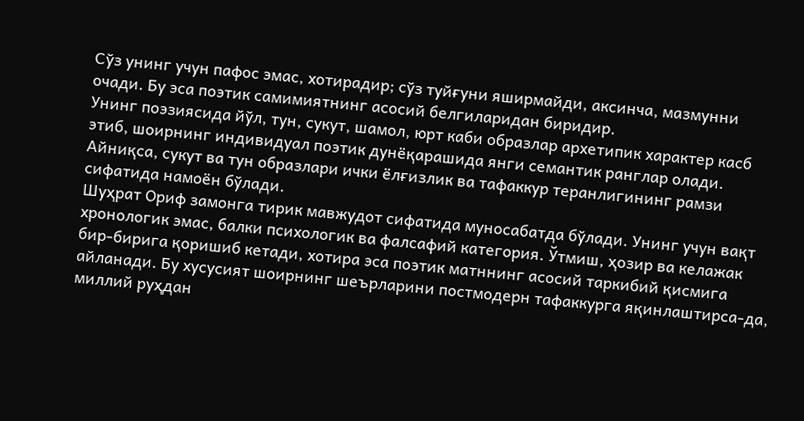Сўз унинг учун пафос эмас, хотирадир; сўз туйғуни яширмайди, аксинча, мазмунни очади. Бу эса поэтик самимиятнинг асосий белгиларидан биридир.
Унинг поэзиясида йўл, тун, сукут, шамол, юрт каби образлар архетипик характер касб этиб, шоирнинг индивидуал поэтик дунёқарашида янги семантик ранглар олади. Айниқса, сукут ва тун образлари ички ёлғизлик ва тафаккур теранлигининг рамзи сифатида намоён бўлади.
Шуҳрат Ориф замонга тирик мавжудот сифатида муносабатда бўлади. Унинг учун вақт хронологик эмас, балки психологик ва фалсафий категория. Ўтмиш, ҳозир ва келажак бир-бирига қоришиб кетади, хотира эса поэтик матннинг асосий таркибий қисмига айланади. Бу хусусият шоирнинг шеърларини постмодерн тафаккурга яқинлаштирса-да, миллий руҳдан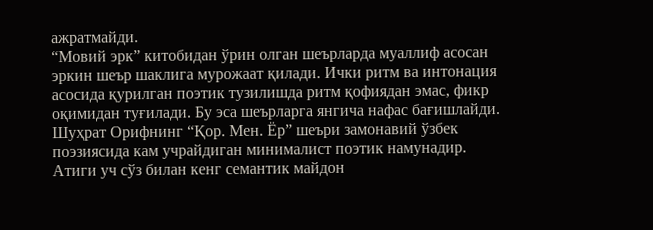ажратмайди.
“Мовий эрк” китобидан ўрин олган шеърларда муаллиф асосан эркин шеър шаклига мурожаат қилади. Ички ритм ва интонация асосида қурилган поэтик тузилишда ритм қофиядан эмас, фикр оқимидан туғилади. Бу эса шеърларга янгича нафас бағишлайди.
Шуҳрат Орифнинг “Қор. Мен. Ёр” шеъри замонавий ўзбек поэзиясида кам учрайдиган минималист поэтик намунадир. Атиги уч сўз билан кенг семантик майдон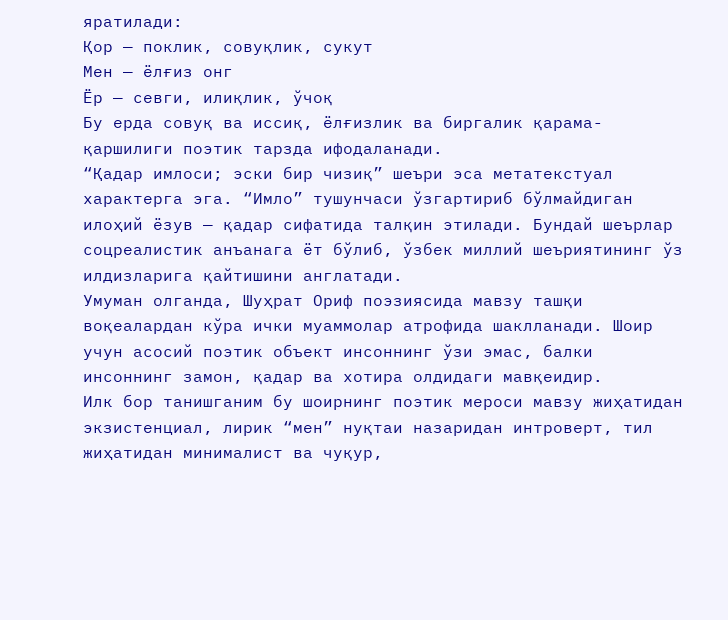яратилади:
Қор — поклик, совуқлик, сукут
Мен — ёлғиз онг
Ёр — севги, илиқлик, ўчоқ
Бу ерда совуқ ва иссиқ, ёлғизлик ва биргалик қарама-қаршилиги поэтик тарзда ифодаланади.
“Қадар имлоси; эски бир чизиқ” шеъри эса метатекстуал характерга эга. “Имло” тушунчаси ўзгартириб бўлмайдиган илоҳий ёзув — қадар сифатида талқин этилади. Бундай шеърлар соцреалистик анъанага ёт бўлиб, ўзбек миллий шеъриятининг ўз илдизларига қайтишини англатади.
Умуман олганда, Шуҳрат Ориф поэзиясида мавзу ташқи воқеалардан кўра ички муаммолар атрофида шаклланади. Шоир учун асосий поэтик объект инсоннинг ўзи эмас, балки инсоннинг замон, қадар ва хотира олдидаги мавқеидир.
Илк бор танишганим бу шоирнинг поэтик мероси мавзу жиҳатидан экзистенциал, лирик “мен” нуқтаи назаридан интроверт, тил жиҳатидан минималист ва чуқур,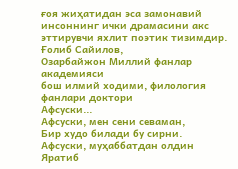ғоя жиҳатидан эса замонавий инсоннинг ички драмасини акс эттирувчи яхлит поэтик тизимдир.
Ғолиб Сайилов,
Озарбайжон Миллий фанлар академияси
бош илмий ходими, филология фанлари доктори
Афсуски...
Афсуски, мен сени севаман,
Бир худо билади бу сирни.
Афсуски, муҳаббатдан олдин
Яратиб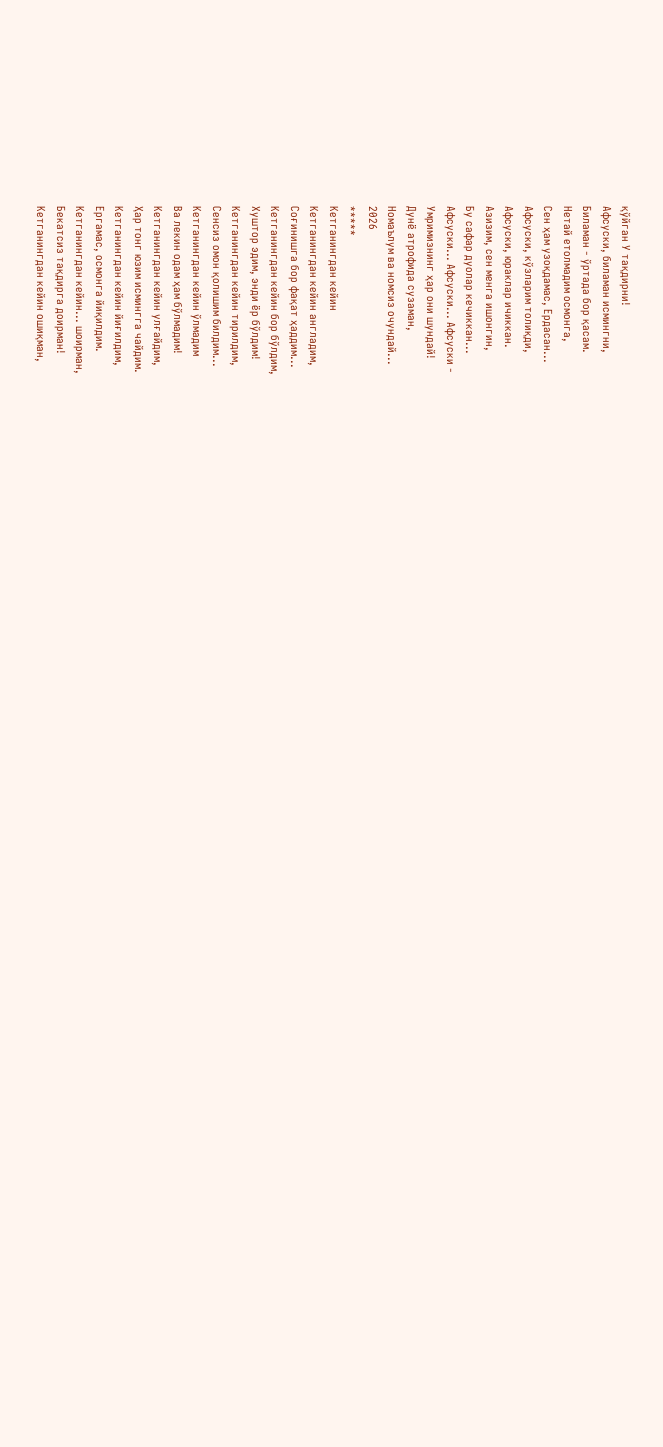қўйган У тақдирни!
Афсуски, биламан исмингни,
Биламан - ўртада бор қасам.
Нетай етолмадим осмонга,
Сен ҳам узоқдамас, Ердасан...
Афсуски, кўзларим толиқди,
Афсуски, юраклар ичиккан.
Азизим, сен менга ишонгин,
Бу сафар дуолар кечиккан...
Афсуски... Афсуски... Афсуски -
Умримизнинг ҳар они шундай!
Дунё атрофида сузаман,
Номаълум ва номсиз очундай...
2026
*****
Кетганингдан кейин
Кетганингдан кейин англадим,
Соғинишга бор фақат ҳаддим...
Кетганингдан кейин бор бўлдим,
Хуштор эдим, энди ёр бўлдим!
Кетганингдан кейин тирилдим,
Сенсиз омон қолишим билдим...
Кетганингдан кейин ўлмадим
Ва лекин одам ҳам бўлмадим!
Кетганингдан кейин улғайдим,
Ҳар тонг юзим исмингга чайдим.
Кетганингдан кейин йиғилдим,
Ергамас, осмонга йиқилдим.
Кетганингдан кейин... шоирман,
Бекатсиз тақдирга доирман!
Кетганингдан кейин ошиқман,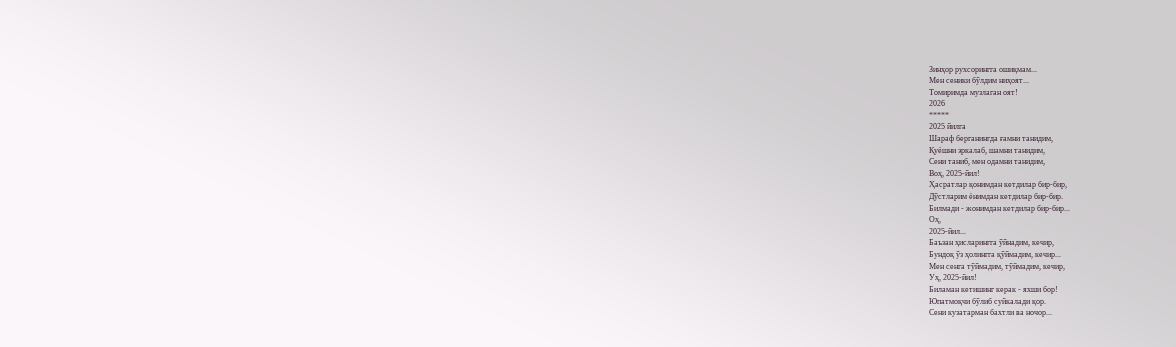Зинҳор рухсорингга ошиқмам...
Мен сеники бўлдим ниҳоят...
Томиримда музлаган оят!
2026
*****
2025 йилга
Шараф берганингда ғамни танидим,
Қуёшни эркалаб, шамни танидим,
Сени таниб, мен одамни танидим,
Воҳ, 2025-йил!
Ҳасратлар қонимдан кетдилар бир-бир,
Дўстларим ёнимдан кетдилар бир-бир.
Билмади - жонимдан кетдилар бир-бир...
Оҳ,
2025-йил...
Баъзан ҳисларингга ўйнадим, кечир,
Бундоқ ўз ҳолингга қўймадим, кечир...
Мен сенга тўймадим, тўймадим, кечир,
Уҳ, 2025-йил!
Биламан кетишинг керак - яхши бор!
Юпатмоқчи бўлиб суйкалади қор.
Сени кузатарман бахтли ва ночор...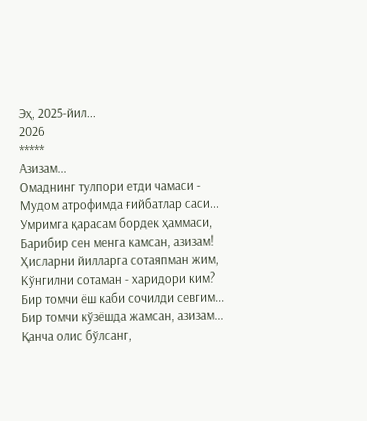Эҳ, 2025-йил...
2026
*****
Азизам...
Омаднинг тулпори етди чамаси -
Мудом атрофимда ғийбатлар саси...
Умримга қарасам бордек ҳаммаси,
Барибир сен менга камсан, азизам!
Ҳисларни йилларга сотаяпман жим,
Кўнгилни сотаман - харидори ким?
Бир томчи ёш каби сочилди севгим...
Бир томчи кўзёшда жамсан, азизам...
Қанча олис бўлсанг,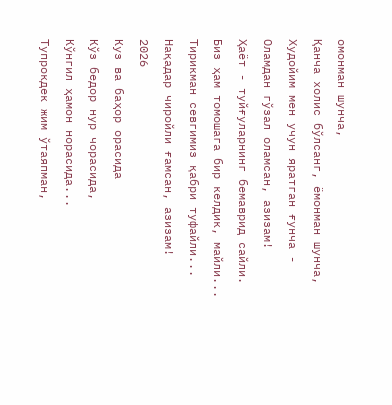омонман шунча,
Қанча холис бўлсанг, ёмонман шунча,
Худойим мен учун яратган ғунча -
Оламдан гўзал оламсан, азизам!
Ҳаёт - туйғуларнинг бемаврид сайли.
Биз ҳам томошага бир келдик, майли...
Тирикман севгимиз қабри туфайли...
Нақадар чиройли ғамсан, азизам!
2026
Куз ва баҳор орасида
Кўз бедор нур чорасида,
Кўнгил ҳамон норасида...
Тупрокдек жим ўтаяпман,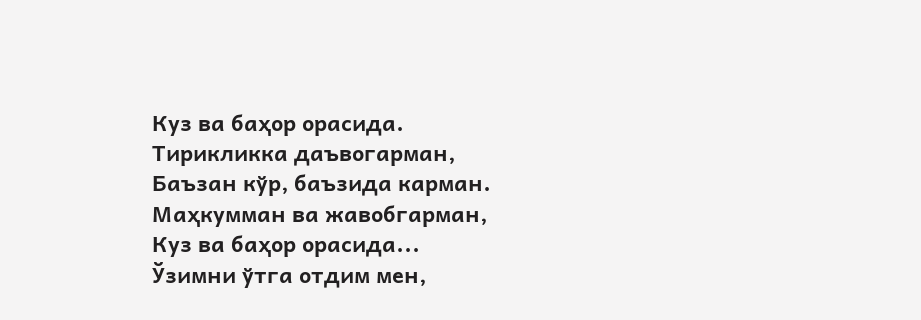Куз ва баҳор орасида.
Тирикликка даъвогарман,
Баъзан кўр, баъзида карман.
Маҳкумман ва жавобгарман,
Куз ва баҳор орасида...
Ўзимни ўтга отдим мен,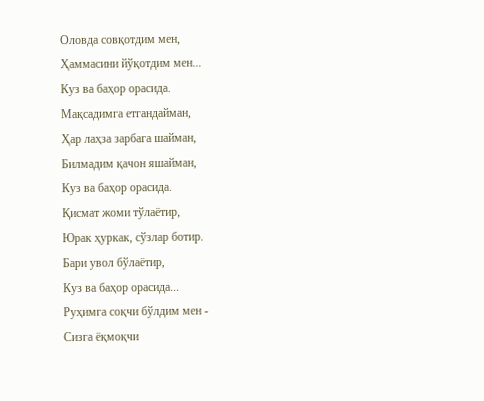Оловда совқотдим мен,
Ҳаммасини йўқотдим мен...
Куз ва баҳор орасида.
Мақсадимга етгандайман,
Ҳар лаҳза зарбага шайман,
Билмадим қачон яшайман,
Куз ва баҳор орасида.
Қисмат жоми тўлаётир,
Юрак ҳуркак, сўзлар ботир.
Бари увол бўлаётир,
Куз ва баҳор орасида...
Руҳимга соқчи бўлдим мен -
Сизга ёқмоқчи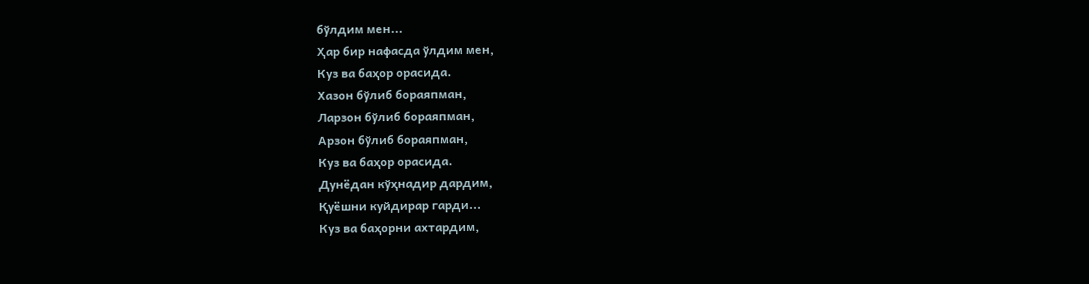бўлдим мен...
Ҳар бир нафасда ўлдим мен,
Куз ва баҳор орасида.
Хазон бўлиб бораяпман,
Ларзон бўлиб бораяпман,
Арзон бўлиб бораяпман,
Куз ва баҳор орасида.
Дунёдан кўҳнадир дардим,
Қуёшни куйдирар гарди...
Куз ва баҳорни ахтардим,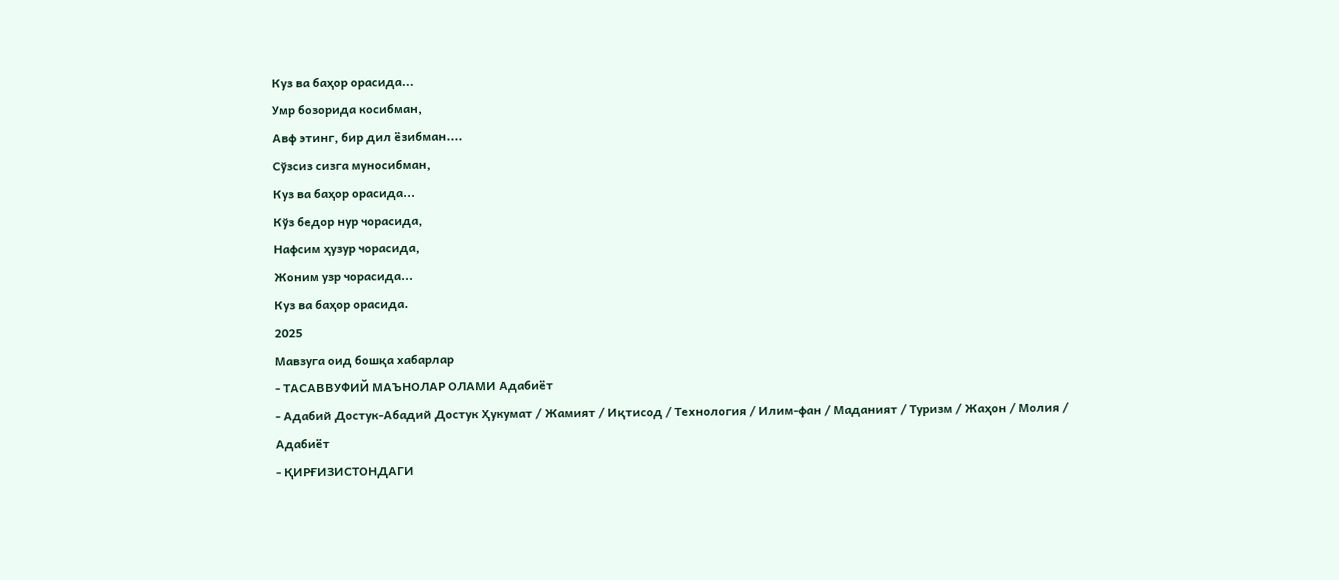Куз ва баҳор орасида...
Умр бозорида косибман,
Авф этинг, бир дил ёзибман....
Сўзсиз сизга муносибман,
Куз ва баҳор орасида...
Кўз бедор нур чорасида,
Нафсим ҳузур чорасида,
Жоним узр чорасида...
Куз ва баҳор орасида.
2025
Мавзуга оид бошқа хабарлар
- ТАСАВВУФИЙ МАЪНОЛАР ОЛАМИ Адабиёт
- Адабий Достук-Абадий Достук Ҳукумат / Жамият / Иқтисод / Технология / Илим-фан / Маданият / Туризм / Жаҳон / Молия / Адабиёт
- ҚИРҒИЗИСТОНДАГИ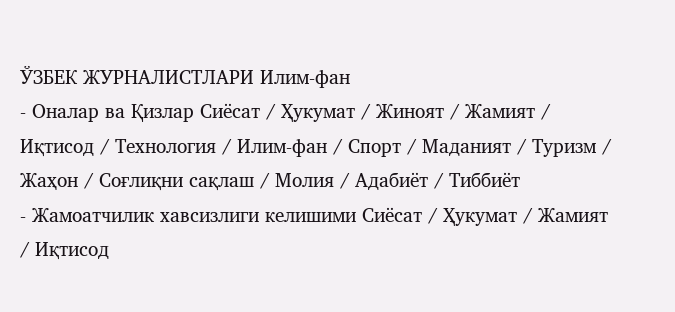ЎЗБЕК ЖУРНАЛИСТЛАРИ Илим-фан
- Оналар ва Қизлар Сиёсат / Ҳукумат / Жиноят / Жамият / Иқтисод / Технология / Илим-фан / Спорт / Маданият / Туризм / Жаҳон / Соғлиқни сақлаш / Молия / Адабиёт / Тиббиёт
- Жамоатчилик хавсизлиги келишими Сиёсат / Ҳукумат / Жамият / Иқтисод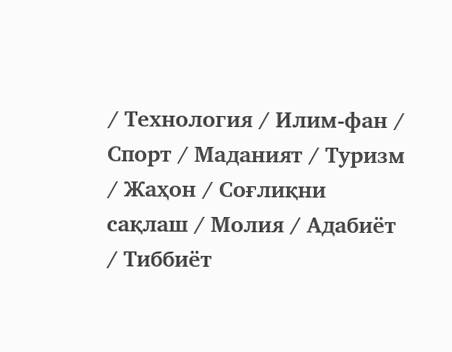/ Технология / Илим-фан / Спорт / Маданият / Туризм / Жаҳон / Соғлиқни сақлаш / Молия / Адабиёт / Тиббиёт